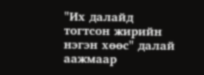"Их далайд тогтсон жирийн нэгэн хөөс" далай аажмаар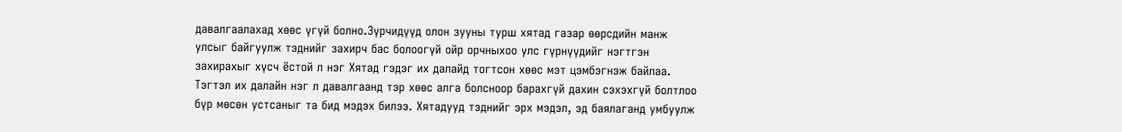давалгаалахад хөөс үгүй болно.Зүрчидүүд олон зууны турш хятад газар өөрсдийн манж улсыг байгуулж тэднийг захирч бас болоогүй ойр орчныхоо улс гүрнүүдийг нэгтгэн захирахыг хүсч ёстой л нэг Хятад гэдэг их далайд тогтсон хөөс мэт цэмбэгнэж байлаа. Тэгтэл их далайн нэг л давалгаанд тэр хөөс алга болсноор барахгүй дахин сэхэхгүй болтлоо бүр мөсөн устсаныг та бид мэдэх билээ. Хятадууд тэднийг эрх мэдэл, эд баялаганд умбуулж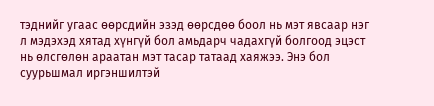тэднийг угаас өөрсдийн эзэд өөрсдөө боол нь мэт явсаар нэг л мэдэхэд хятад хүнгүй бол амьдарч чадахгүй болгоод эцэст нь өлсгөлөн араатан мэт тасар татаад хаяжээ. Энэ бол суурьшмал иргэншилтэй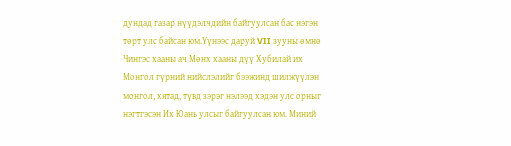дундад газар нүүдэлчдийн байгуулсан бас нэгэн төрт улс байсан юм.Үүнээс даруй VII зууны өмнө Чингэс хааны ач Мөнх хааны дүү Хубилай их Монгол гүрний нийслэлийг бээжинд шилжүүлэн монгол, хятад, түвд зэрэг нэлээд хэдэн улс орныг нэгтгэсэн Их Юань улсыг байгуулсан юм. Миний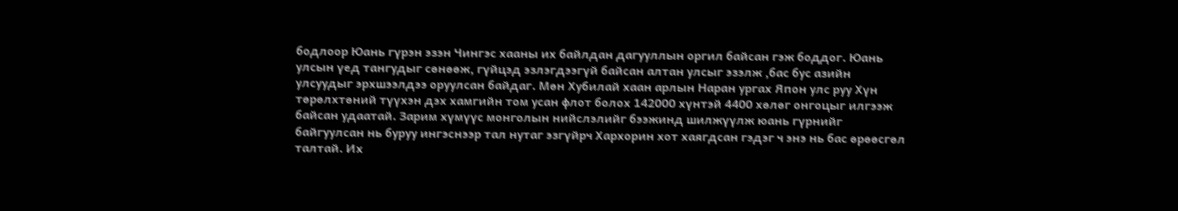бодлоор Юань гүрэн эзэн Чингэс хааны их байлдан дагууллын оргил байсан гэж боддог. Юань улсын үед тангудыг сөнөөж, гүйцэд эзлэгдээгүй байсан алтан улсыг эзэлж ,бас бус азийн улсуудыг эрхшээлдээ оруулсан байдаг. Мөн Хубилай хаан арлын Наран ургах Япон улс руу Хүн төрөлхтөний түүхэн дэх хамгийн том усан флот болох 142000 хүнтэй 4400 хөлөг онгоцыг илгээж байсан удаатай. Зарим хүмүүс монголын нийслэлийг бээжинд шилжүүлж юань гүрнийг байгуулсан нь буруу ингэснээр тал нутаг эзгүйрч Хархорин хот хаягдсан гэдэг ч энэ нь бас өрөөсгөл талтай. Их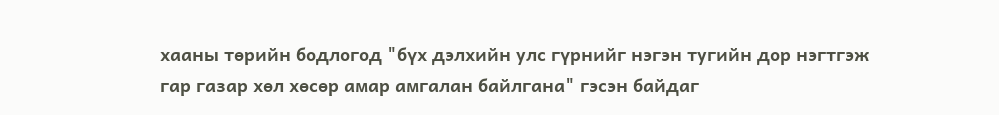хааны төрийн бодлогод "бүх дэлхийн улс гүрнийг нэгэн тугийн дор нэгтгэж гар газар хөл хөсөр амар амгалан байлгана" гэсэн байдаг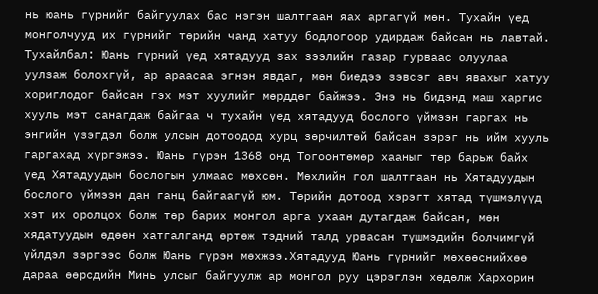нь юань гүрнийг байгуулах бас нэгэн шалтгаан яах аргагүй мөн. Тухайн үед монголчууд их гүрнийг төрийн чанд хатуу бодлогоор удирдаж байсан нь лавтай. Тухайлбал: Юань гүрний үед хятадууд зах зээлийн газар гурваас олуулаа уулзаж болохгүй, ар араасаа эгнэн явдаг, мөн биедээ зэвсэг авч явахыг хатуу хориглодог байсан гэх мэт хуулийг мөрддөг байжээ. Энэ нь бидэнд маш харгис хууль мэт санагдаж байгаа ч тухайн үед хятадууд бослого үймээн гаргах нь энгийн үзэгдэл болж улсын дотоодод хурц зөрчилтөй байсан зэрэг нь ийм хууль гаргахад хүргэжээ. Юань гүрэн 1368 онд Тогоонтөмөр хааныг төр барьж байх үед Хятадуудын бослогын улмаас мөхсөн. Мөхлийн гол шалтгаан нь Хятадуудын бослого үймээн дан ганц байгаагүй юм. Төрийн дотоод хэрэгт хятад түшмэлүүд хэт их оролцох болж төр барих монгол арга ухаан дутагдаж байсан, мөн хядатуудын өдөөн хатгалганд өртөж тэдний талд урвасан түшмэдийн болчимгүй үйлдэл зэргээс болж Юань гүрэн мөхжээ.Хятадууд Юань гүрнийг мөхөөснийхөө дараа өөрсдийн Минь улсыг байгуулж ар монгол руу цэрэглэн хөдөлж Хархорин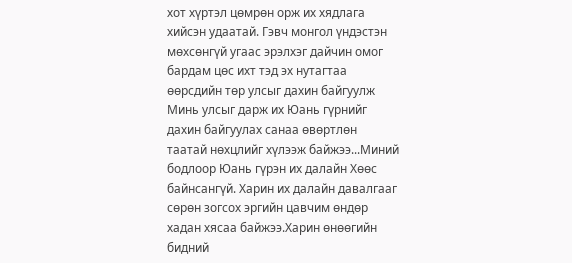хот хүртэл цөмрөн орж их хядлага хийсэн удаатай. Гэвч монгол үндэстэн мөхсөнгүй угаас эрэлхэг дайчин омог бардам цөс ихт тэд эх нутагтаа өөрсдийн төр улсыг дахин байгуулж Минь улсыг дарж их Юань гүрнийг дахин байгуулах санаа өвөртлөн таатай нөхцлийг хүлээж байжээ...Миний бодлоор Юань гүрэн их далайн Хөөс байнсангүй. Харин их далайн давалгааг сөрөн зогсох эргийн цавчим өндөр хадан хясаа байжээ.Харин өнөөгийн бидний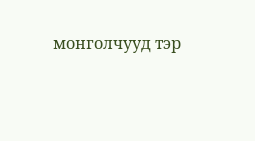монголчууд тэр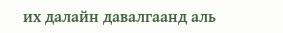их далайн давалгаанд аль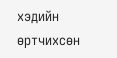хэдийн өртчихсөн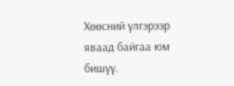Хөөсний үлгэрээр яваад байгаа юм бишүү.